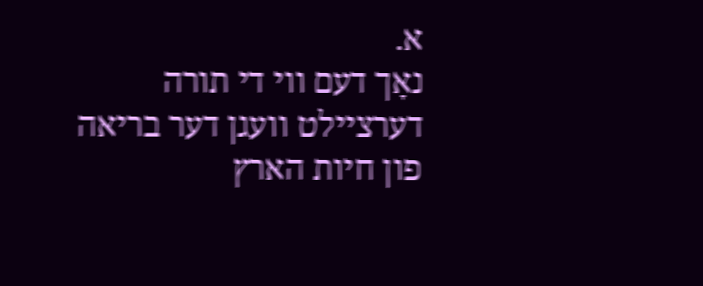א.
נאָך דעם ווי די תורה דערציילט וועגן דער בריאה פון חיות הארץ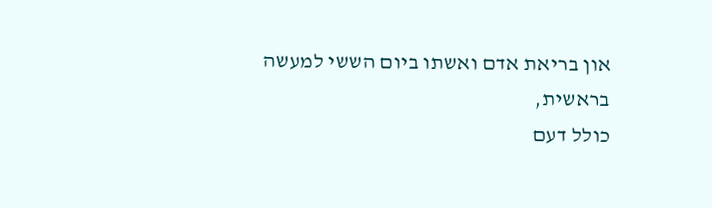און בריאת אדם ואשתו ביום הששי למעשה בראשית,
כולל דעם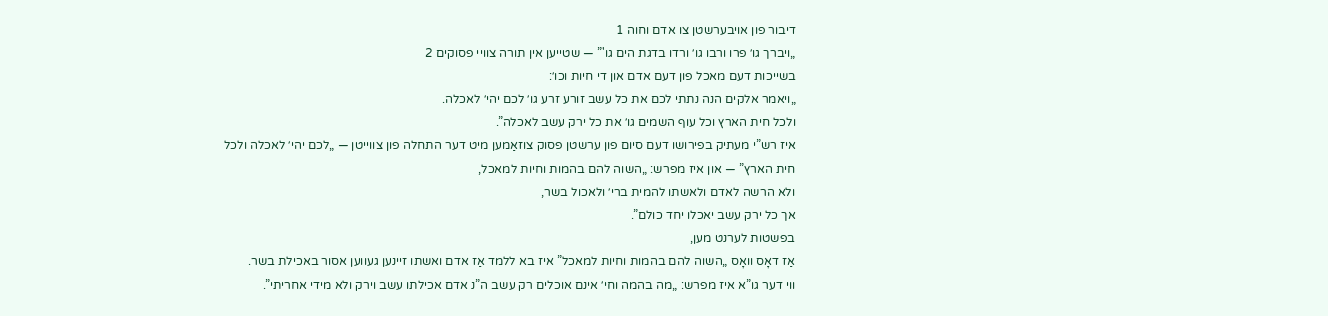דיבור פון אויבערשטן צו אדם וחוה 1
„ויברך גו׳ פרו ורבו גו׳ ורדו בדגת הים גו'” — שטייען אין תורה צוויי פסוקים 2
בשייכות דעם מאכל פון דעם אדם און די חיות וכו׳:
„ויאמר אלקים הנה נתתי לכם את כל עשב זורע זרע גו׳ לכם יהי׳ לאכלה.
ולכל חית הארץ וכל עוף השמים גו׳ את כל ירק עשב לאכלה”.
איז רש”י מעתיק בפירושו דעם סיום פון ערשטן פסוק צוזאַמען מיט דער התחלה פון צווייטן — „לכם יהי׳ לאכלה ולכל חית הארץ” — און איז מפרש: „השוה להם בהמות וחיות למאכל,
ולא הרשה לאדם ולאשתו להמית ברי׳ ולאכול בשר,
אך כל ירק עשב יאכלו יחד כולם”.
בפשטות לערנט מען,
אַז דאָס וואָס „השוה להם בהמות וחיות למאכל” איז בא ללמד אַז אדם ואשתו זיינען געווען אסור באכילת בשר.
ווי דער גו”א איז מפרש: „מה בהמה וחי׳ אינם אוכלים רק עשב ה”נ אדם אכילתו עשב וירק ולא מידי אחריתי”.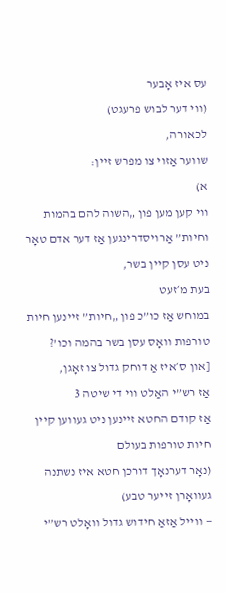עס איז אָבער
(ווי דער לבוש פרעגט)
לכאורה,
שווער אַזוי צו מפרש זיין:
א)
ווי קען מען פון „השוה להם בהמות וחיות” אַרויסדרינגען אַז דער אדם טאָר ניט עסן קיין בשר,
בעת מ׳זעט
במוחש אַז כו”כ פון „חיות” זיינען חיות טורפות וואָס עסן בשר בהמה וכו’?
[און ס׳איז אַ דוחק גדול צו זאָגן,
אַז רש”י האַלט ווי די שיטה 3
אַז קודם החטא זיינען ניט געווען קיין חיות טורפות בעולם
(נאָר דערנאָך דורכן חטא איז נשתנה געוואָרן זייער טבע)
— ווייל אַזאַ חידוש גדול וואָלט רש”י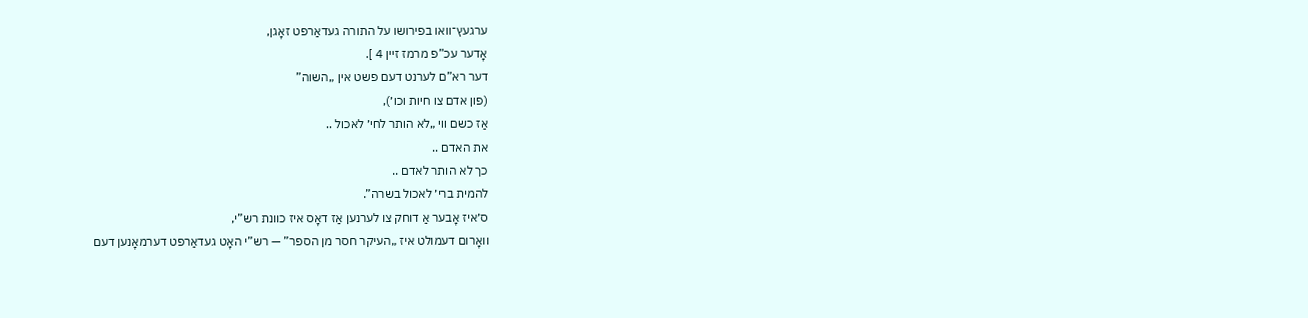ערגעץ־וואו בפירושו על התורה געדאַרפט זאָגן,
אָדער עכ”פ מרמז זיין 4 ].
דער רא”ם לערנט דעם פשט אין „השוה”
(פון אדם צו חיות וכו׳),
אַז כשם ווי „לא הותר לחי׳ לאכול ..
את האדם ..
כך לא הותר לאדם ..
להמית ברי׳ לאכול בשרה”.
ס׳איז אָבער אַ דוחק צו לערנען אַז דאָס איז כוונת רש”י,
וואָרום דעמולט איז „העיקר חסר מן הספר” — רש”י האָט געדאַרפט דערמאָנען דעם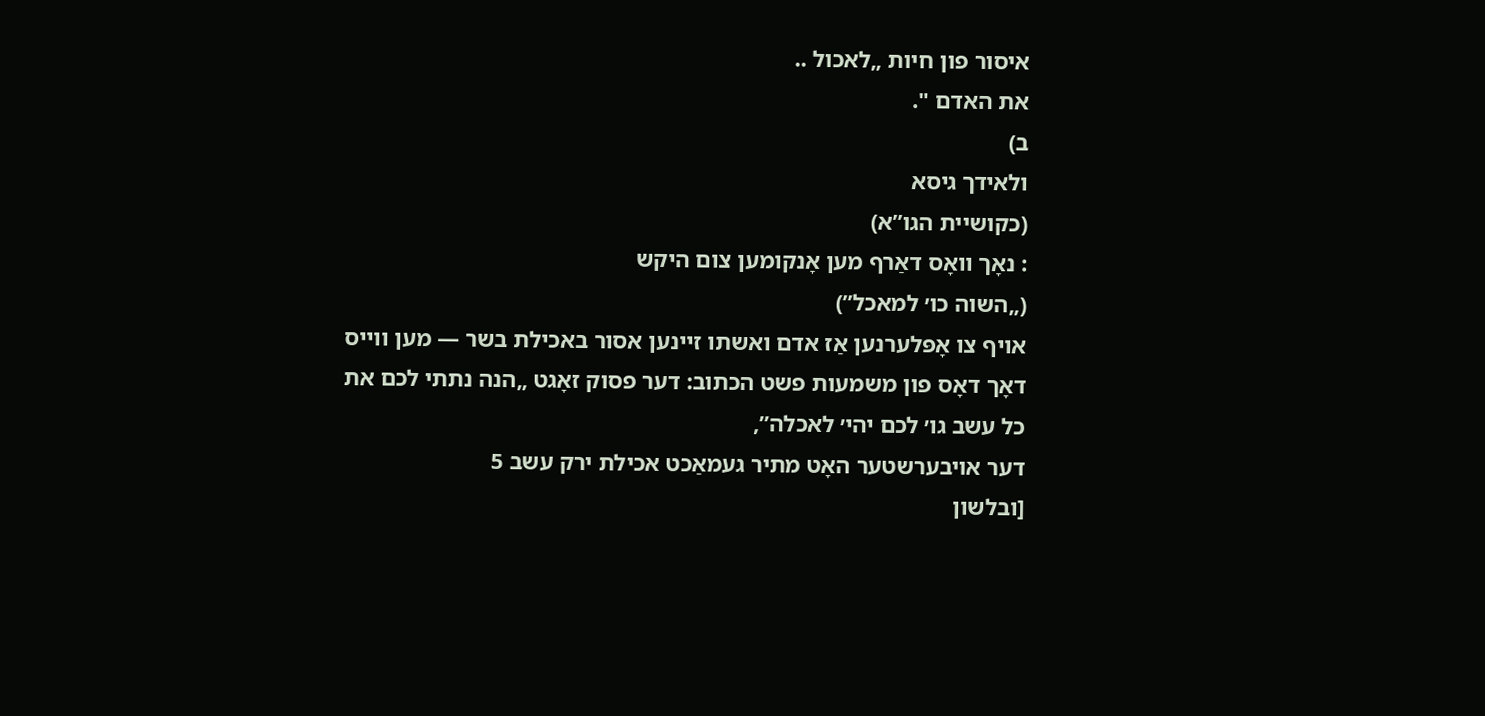איסור פון חיות „לאכול ..
את האדם ".
ב)
ולאידך גיסא
(כקושיית הגו”א)
: נאָך וואָס דאַרף מען אָנקומען צום היקש
(„השוה כו׳ למאכל”)
אויף צו אָפּלערנען אַז אדם ואשתו זיינען אסור באכילת בשר — מען ווייס דאָך דאָס פון משמעות פשט הכתוב: דער פסוק זאָגט „הנה נתתי לכם את כל עשב גו׳ לכם יהי׳ לאכלה”,
דער אויבערשטער האָט מתיר געמאַכט אכילת ירק עשב 5
[ובלשון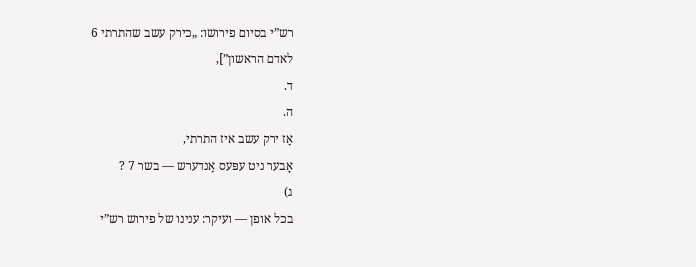רש”י בסיום פירושו: „כירק עשב שהתרתי 6
לאדם הראשון”],
ד.
ה.
אַז ירק עשב איז התרתי,
אָבער ניט עפּעס אַנדערש — בשר 7 ?
ג)
בכל אופן — ועיקר: ענינו של פירוש רש”י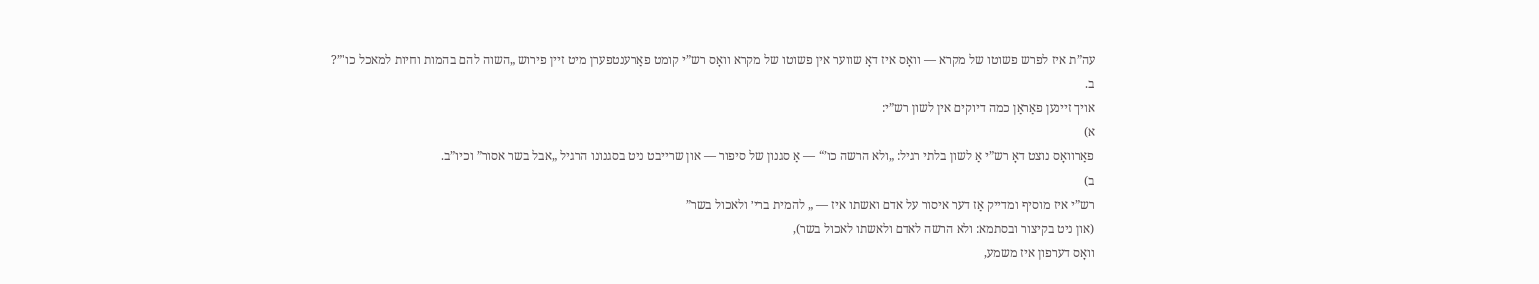עה”ת איז לפרש פשוטו של מקרא — וואָס איז דאָ שווער אין פשוטו של מקרא וואָס רש”י קומט פאַרענטפערן מיט זיין פירוש „השוה להם בהמות וחיות למאכל כו'”?
ב.
אויך זיינען פאַראַן כמה דיוקים אין לשון רש”י:
א)
פאַרוואָס נוצט דאָ רש”י אַ לשון בלתי רגיל: „ולא הרשה כו’“ — אַ סגנון של סיפור — און שרייבט ניט בסגנונו הרגיל „אבל בשר אסור” וכיו”ב.
ב)
רש”י איז מוסיף ומדייק אַז דער איסור על אדם ואשתו איז — „ להמית ברי׳ ולאכול בשר”
(און ניט בקיצור ובסתמא: ולא הרשה לאדם ולאשתו לאכול בשר),
וואָס דערפון איז משמע,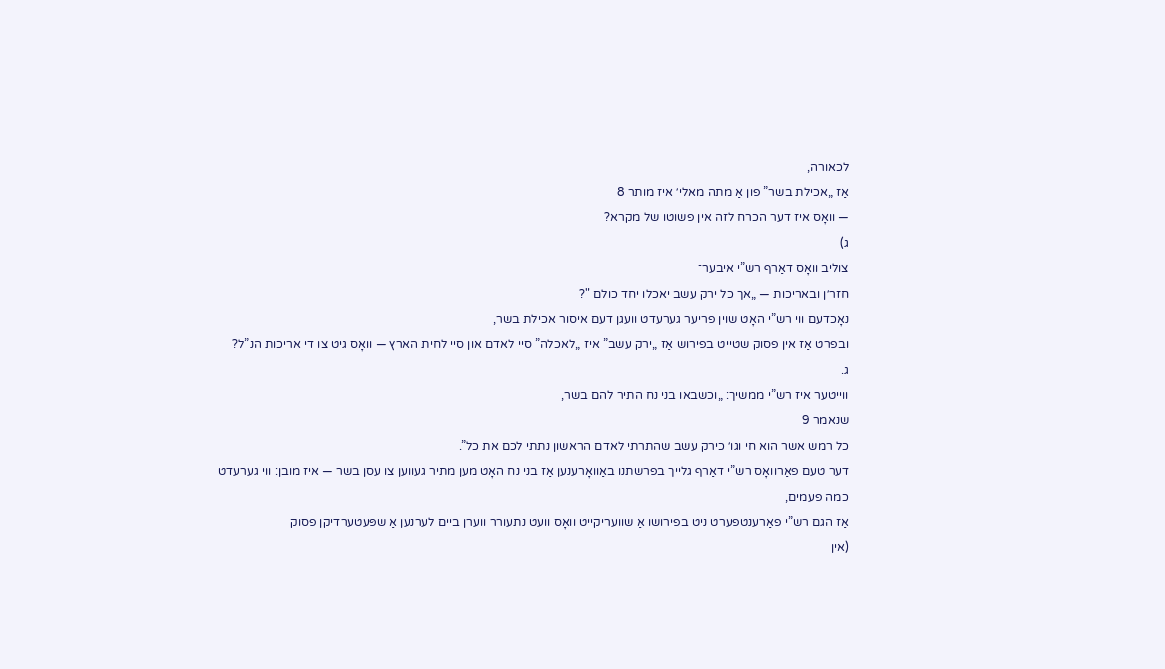לכאורה,
אַז „אכילת בשר” פון אַ מתה מאלי׳ איז מותר 8
— וואָס איז דער הכרח לזה אין פשוטו של מקרא?
ג)
צוליב וואָס דאַרף רש”י איבער־
חזר׳ן ובאריכות — „אך כל ירק עשב יאכלו יחד כולם "?
נאָכדעם ווי רש”י האָט שוין פריער גערעדט וועגן דעם איסור אכילת בשר,
ובפרט אַז אין פסוק שטייט בפירוש אַז „ירק עשב” איז „לאכלה” סיי לאדם און סיי לחית הארץ — וואָס גיט צו די אריכות הנ”ל?
ג.
ווייטער איז רש”י ממשיך: „וכשבאו בני נח התיר להם בשר,
שנאמר 9
כל רמש אשר הוא חי וגו׳ כירק עשב שהתרתי לאדם הראשון נתתי לכם את כל”.
דער טעם פאַרוואָס רש”י דאַרף גלייך בפרשתנו באַוואָרענען אַז בני נח האָט מען מתיר געווען צו עסן בשר — איז מובן: ווי גערעדט כמה פעמים,
אַז הגם רש”י פאַרענטפערט ניט בפירושו אַ שוועריקייט וואָס וועט נתעורר ווערן ביים לערנען אַ שפּעטערדיקן פסוק
(אין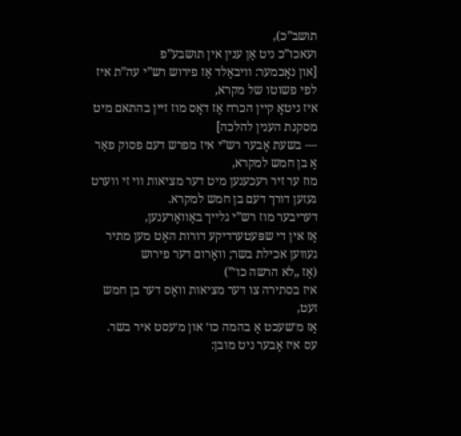תושב”כ),
ועאכו”כ ניט אַן ענין אין תושבע”פ
[און נאָכמער: וויבאַלד אַז פירוש רש”י עה”ת איז לפי פשוטו של מקרא,
איז ניטאָ קיין הכרח אַז דאָס מוז זיין בהתאם מיט מסקנת הענין להלכה]
— בשעת אָבער רש”י איז מפרש דעם פסוק פאַר אַ בן חמש למקרא,
מוז ער זיר רעכענען מיט דער מציאות ווי זי ווערט געזען דורך דעם בן חמש למקרא.
דעריבער מוז רש”י גלייך באַוואָרענען,
אַז אין די שפּעטערדיקע דורות האָט מען מתיר געווען אכילת בשר; וואָרום דער פירוש
(אַז „לא הרשה כו׳”)
איז בסתירה צו דער מציאות וואָס דער בן חמש זעט,
אַז מ׳שעכט אַ בהמה כו׳ און מ׳עסט איר בשר.
עס איז אָבער ניט מובן: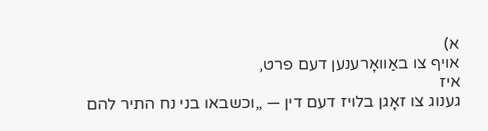א)
אויף צו באַוואָרענען דעם פרט,
איז
גענוג צו זאָגן בלויז דעם דין — „וכשבאו בני נח התיר להם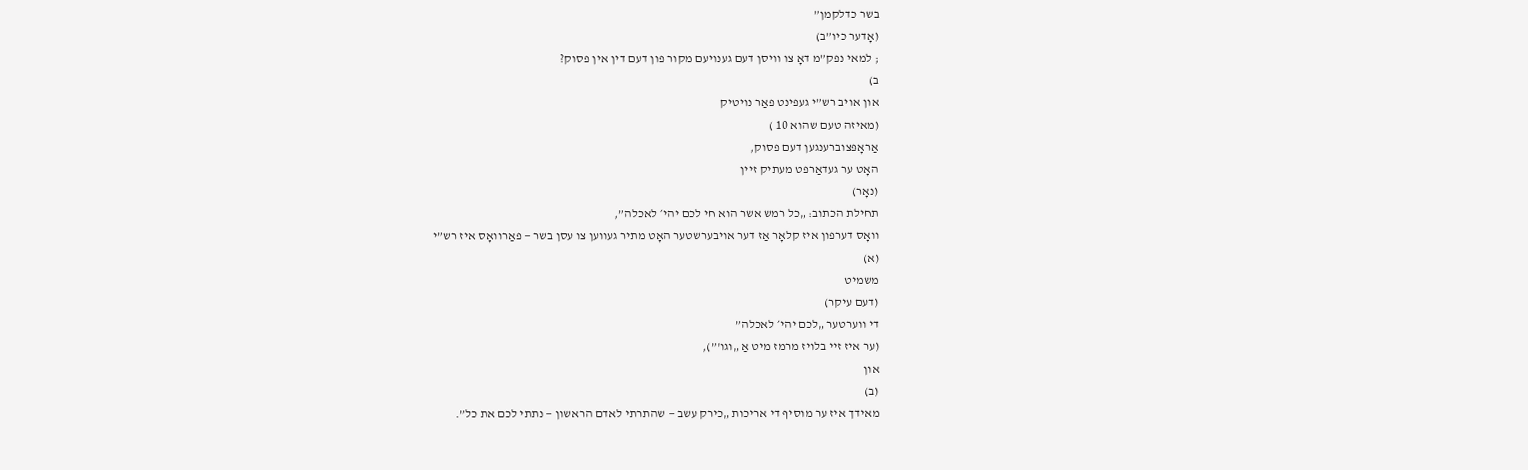בשר כדלקמן”
(אָדער כיו”ב)
; למאי נפק”מ דאָ צו וויסן דעם גענויעם מקור פון דעם דין אין פסוק?
ב)
און אויב רש”י געפינט פאַר נויטיק
(מאיזה טעם שהוא 10 )
אַראָפּצוברענגען דעם פסוק,
האָט ער געדאַרפט מעתיק זיין
(נאָר)
תחילת הכתוב: „כל רמש אשר הוא חי לכם יהי׳ לאכלה”,
וואָס דערפון איז קלאָר אַז דער אויבערשטער האָט מתיר געווען צו עסן בשר — פאַרוואָס איז רש”י
(א)
משמיט
(דעם עיקר)
די ווערטער „לכם יהי׳ לאכלה”
(ער איז זיי בלויז מרמז מיט אַ „וגו'”),
און
(ב)
מאידך איז ער מוסיף די אריכות „כירק עשב — שהתרתי לאדם הראשון — נתתי לכם את כל”.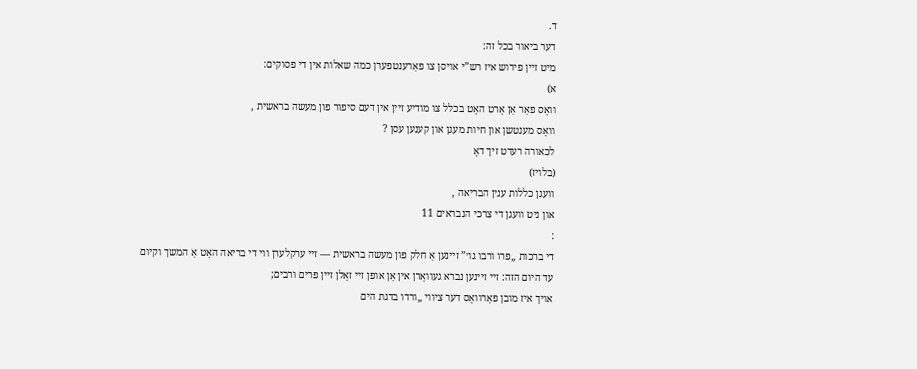ד.
דער ביאור בכל זה:
מיט זיין פירוש איז רש”י אויסן צו פאַרענטפערן כמה שאלות אין די פסוקים:
א)
וואָס פאַר אַן אָרט האָט בכלל צו מודיע זיין אין דעם סיפור פון מעשה בראשית ,
וואָס מענטשן און חיות מעגן און קענען עסן ?
לכאורה רעדט זיך דאָ
(בלויז)
וועגן כללות ענין הבריאה ,
און ניט וועגן די צרכי הנבראים 11
:
די ברכות „פרו ורבו גו׳” זיינען אַ חלק פון מעשה בראשית — זיי ערקלערן ווי די בריאה האָט אַ המשך וקיום
עד היום הזה: זיי זיינען נברא געוואָרן אין אַן אופן זיי זאָלן זיין פרים ורבים;
אויך איז מובן פאַרוואָס דער ציווי „ורדו בדגת הים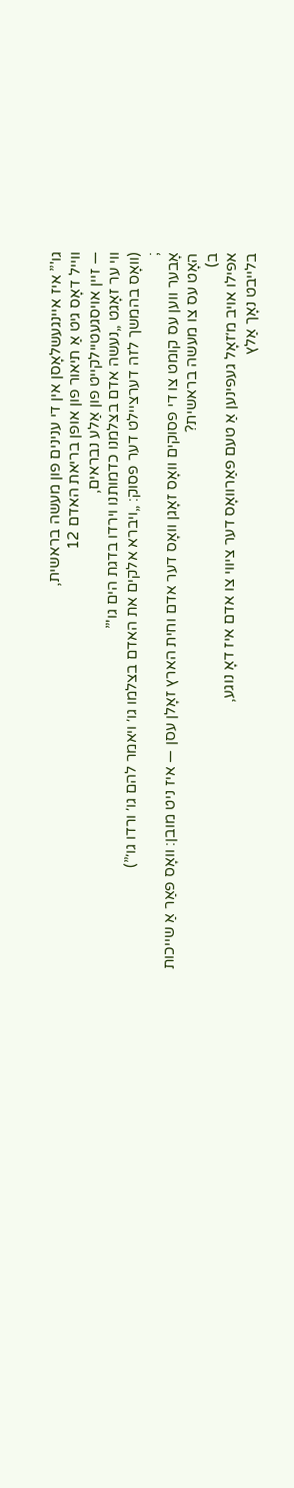גו'” איז איינגעשלאָסן אין די ענינים פון מעשה בראשית,
ווייל דאָס גיט אַ תיאור פון אופן בריאת האדם 12
— זיין אויסגעטיילקייט פון אַלע נבראים,
ווי ער זאָגט „נעשה אדם בצלמנו כדמותנו וירדו בדגת הים גו'”
(וואָס בהמשך לזה דערציילט דער פסוק: „ויברא אלקים את האדם בצלמו גו׳ ויאמר להם גו׳ ורדו גו׳”)
;
אָבער ווען עס קומט צו די פסוקים וואָס זאָגן וואָס דער אדם וחית הארץ זאָלן עסן — איז ניט מובן: וואָס פאַר אַ שייכות האָט עס צו מעשה בראשית?
ב)
אפילו אויב מ׳זאָל געפינען אַ טעם פאַרוואָס דער ציווי צו אדם איז דאָ נוגע,
בלייבט נאָך אַלץ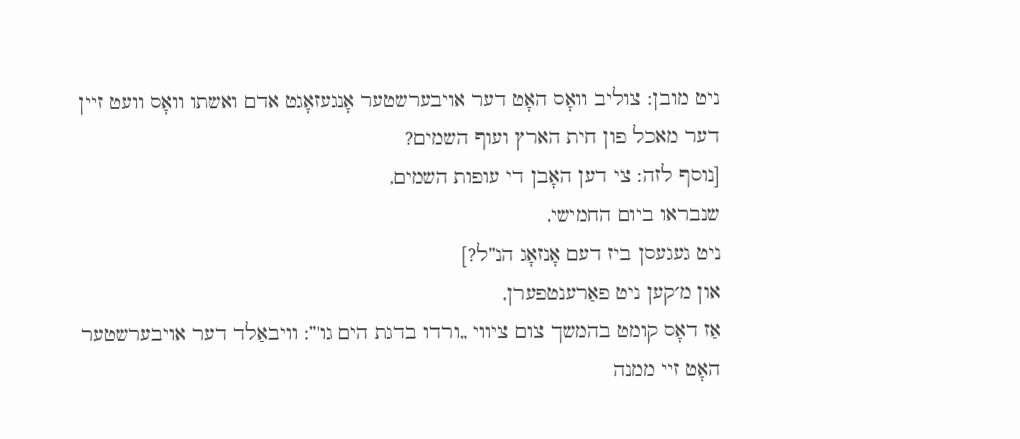ניט מובן: צוליב וואָס האָט דער אויבערשטער אָנגעזאָגט אדם ואשתו וואָס וועט זיין דער מאכל פון חית הארץ ועוף השמים?
[נוסף לזה: צי דען האָבן די עופות השמים,
שנבראו ביום החמישי,
ניט געגעסן ביז דעם אָנזאָג הנ”ל?]
און מ׳קען ניט פאַרענטפערן,
אַז דאָס קומט בהמשך צום ציווי „ורדו בדגת הים גו'”: וויבאַלד דער אויבערשטער האָט זיי ממנה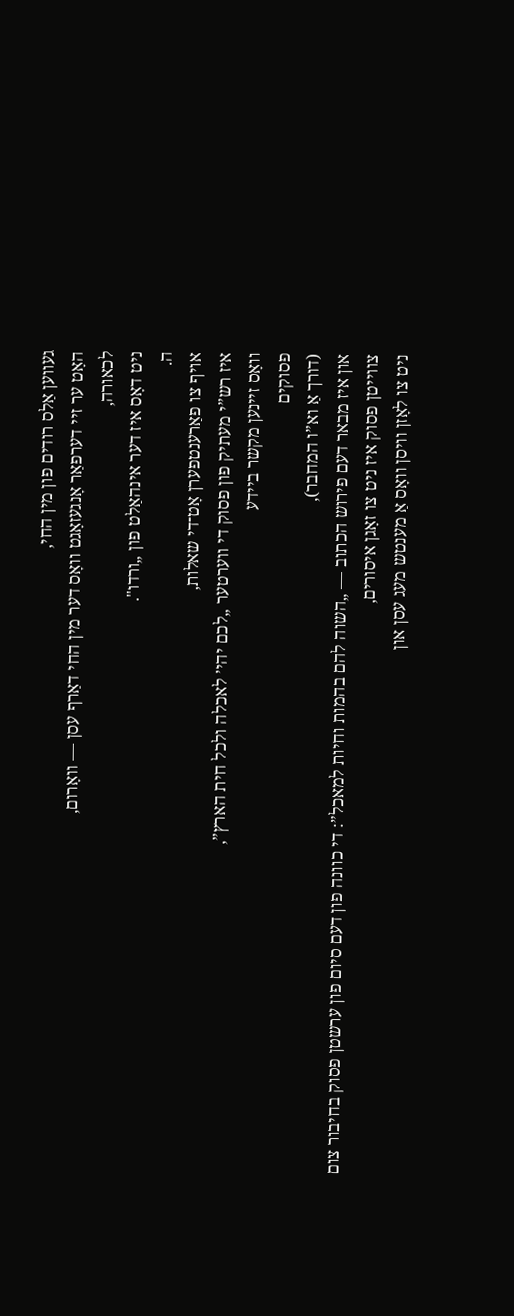געווען אַלס רודים פון מין החי,
האָט ער זיי דערפאַר אָנגעזאָגט וואָס דער מין החי דאַרף עסן — וואָרום,
לכאורה,
ניט דאָס איז דער אינהאַלט פון „ורדו".
ה.
אויף צו פאַרענטפערן אָט־די שאלות,
איז רש”י מעתיק פון פסוק די ווערטער „לכם יהי׳ לאכלה ולכל חית הארץ”,
וואָס זיינען מקשר ביידע
פסוקים
(דורך אַ וא”ו המחבר),
און איז מבאר דעם פירוש הכתוב — „השוה להם בהמות וחיות למאכל”: די כוונה פון דעם סיום פון ערשטן פסוק בחיבור צום צווייטן פסוק איז ניט צו זאָגן איסורים,
ניט צו לאָזן וויסן וואָס אַ מענטש מעג עסן און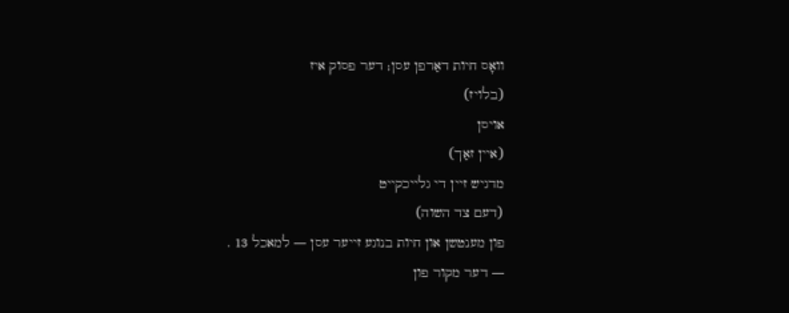וואָס חיות דאַרפן עסן; דער פסוק איז
(בלויז)
אויסן
(איין זאַך)
מדגיש זיין די גלייכקייט
(דעם צד השוה)
פון מענטשן און חיות בנוגע זייער עסן — למאכל 13 .
— דער מקור פון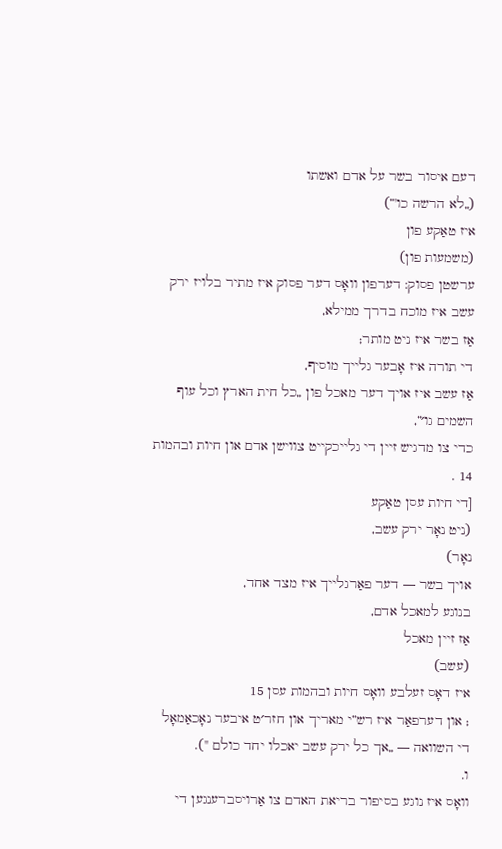דעם איסור בשר על אדם ואשתו
(„לא הרשה כו'”)
איז טאַקע פון
(משמעות פון)
ערשטן פסוק: דערפון וואָס דער פסוק איז מתיר בלויז ירק עשב איז מוכח בדרך ממילא,
אַז בשר איז ניט מותר;
די תורה איז אָבער גלייך מוסיף,
אַז עשב איז אויך דער מאכל פון „כל חית הארץ וכל עוף השמים גו׳”,
כדי צו מדגיש זיין די גלייכקייט צווישן אדם און חיות ובהמות 14 .
[די חיות עסן טאַקע
(ניט נאָר ירק עשב,
נאָר)
אויך בשר — דער פאַרגלייך איז מצד אחד,
בנוגע למאכל אדם,
אַז זיין מאכל
(עשב)
איז דאָס זעלבע וואָס חיות ובהמות עסן 15
; און דערפאַר איז רש”י מאריך און חזר׳ט איבער נאָכאַמאָל די השוואה — „אך כל ירק עשב יאכלו יחד כולם ").
ו.
וואָס איז נוגע בסיפור בריאת האדם צו אַרויסברענגען די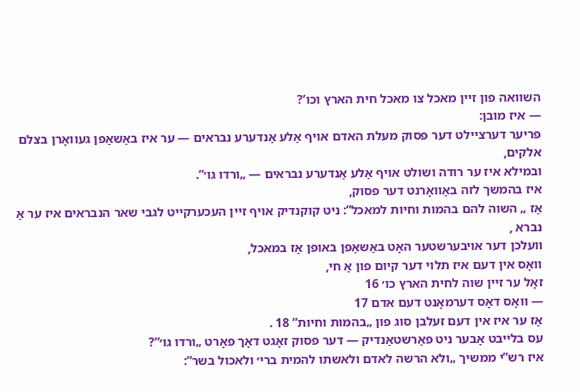השוואה פון זיין מאכל צו מאכל חית הארץ וכו’?
— איז מובן:
פריער דערציילט דער פסוק מעלת האדם אויף אַלע אַנדערע נבראים — ער איז באַשאַפן געוואָרן בצלם אלקים,
ובמילא איז ער רודה ושולט אויף אַלע אַנדערע נבראים — „ורדו גו׳”.
איז בהמשך לזה באַוואָרנט דער פסוק,
אַז „ השוה להם בהמות וחיות למאכל”: ניט קוקנדיק אויף זיין העכערקייט לגבי שאר הנבראים איז ער אַ נברא ,
וועלכן דער אויבערשטער האָט באַשאַפן באופן אַז במאכל,
וואָס אין דעם איז תלוי דער קיום פון אַ חי,
זאָל ער זיין שוה לחית הארץ כו׳ 16
— וואָס דאָס דערמאָנט דעם אדם 17
אַז ער איז אין דעם זעלבן סוג פון „בהמות וחיות” 18 .
עס בלייבט אָבער ניט פאַרשטאַנדיק — דער פסוק זאָגט דאָך פאָרט „ורדו גו׳”?
איז רש”י ממשיך „ולא הרשה לאדם ולאשתו להמית ברי׳ ולאכול בשר”: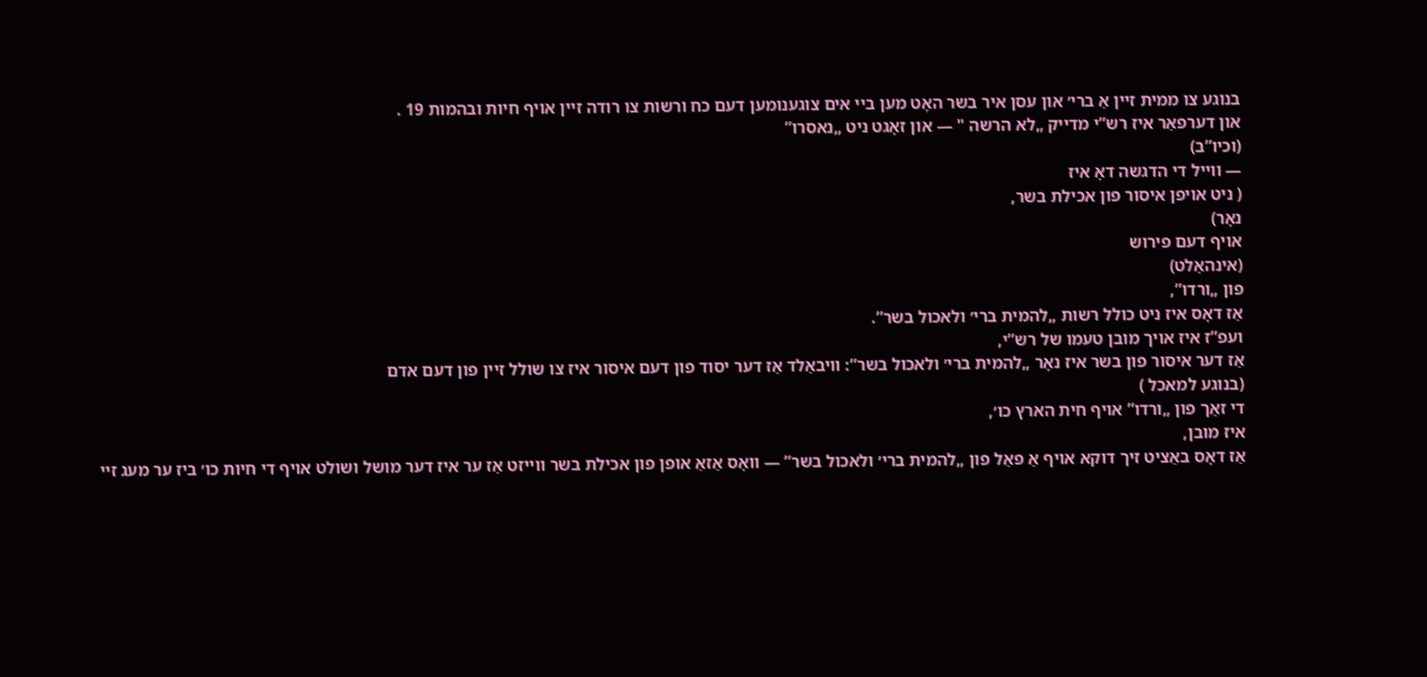בנוגע צו ממית זיין אַ ברי׳ און עסן איר בשר האָט מען ביי אים צוגענומען דעם כח ורשות צו רודה זיין אויף חיות ובהמות 19 .
און דערפאַר איז רש”י מדייק „לא הרשה " — און זאָגט ניט „נאסרו”
(וכיו”ב)
— ווייל די הדגשה דאָ איז
( ניט אויפן איסור פון אכילת בשר,
נאָר)
אויף דעם פירוש
(אינהאַלט)
פון „ורדו”,
אַז דאָס איז ניט כולל רשות „להמית ברי׳ ולאכול בשר”.
ועפ”ז איז אויך מובן טעמו של רש”י,
אַז דער איסור פון בשר איז נאָר „להמית ברי׳ ולאכול בשר”: וויבאַלד אַז דער יסוד פון דעם איסור איז צו שולל זיין פון דעם אדם
(בנוגע למאכל )
די זאַך פון „ורדו” אויף חית הארץ כו׳,
איז מובן,
אַז דאָס באַציט זיך דוקא אויף אַ פאַל פון „להמית ברי׳ ולאכול בשר” — וואָס אַזאַ אופן פון אכילת בשר ווייזט אַז ער איז דער מושל ושולט אויף די חיות כו׳ ביז ער מעג זיי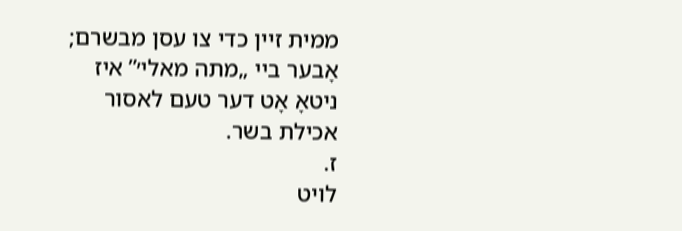ממית זיין כדי צו עסן מבשרם; אָבער ביי „מתה מאלי׳” איז ניטאָ אָט דער טעם לאסור אכילת בשר.
ז.
לויט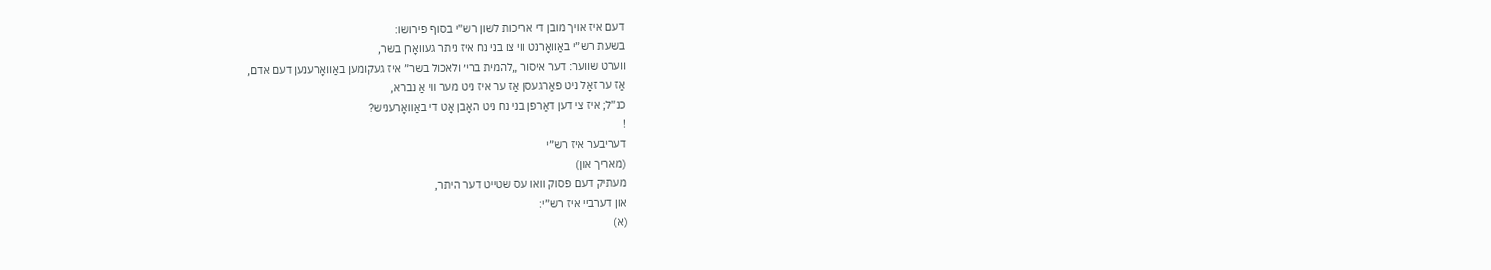דעם איז אויך מובן די אריכות לשון רש”י בסוף פירושו:
בשעת רש”י באַוואָרנט ווי צו בני נח איז ניתר געוואָרן בשר,
ווערט שווער: דער איסור „להמית ברי׳ ולאכול בשר” איז געקומען באַוואָרענען דעם אדם,
אַז ער זאָל ניט פאַרגעסן אַז ער איז ניט מער ווי אַ נברא,
כנ”ל; איז צי דען דאַרפן בני נח ניט האָבן אָט די באַוואָרעניש?
!
דעריבער איז רש”י
(מאריך און)
מעתיק דעם פסוק וואו עס שטייט דער היתר,
און דערביי איז רש”י:
(א)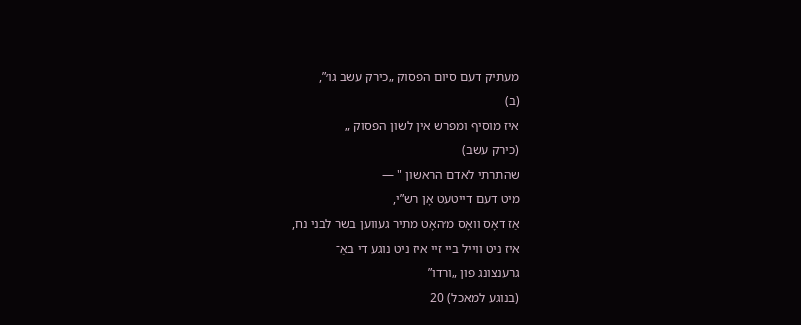מעתיק דעם סיום הפסוק „כירק עשב גו׳”,
(ב)
איז מוסיף ומפרש אין לשון הפסוק „
(כירק עשב)
שהתרתי לאדם הראשון " —
מיט דעם דייטעט אָן רש”י,
אַז דאָס וואָס מ׳האָט מתיר געווען בשר לבני נח,
איז ניט ווייל ביי זיי איז ניט נוגע די באַ־
גרענצונג פון „ורדו”
(בנוגע למאכל) 20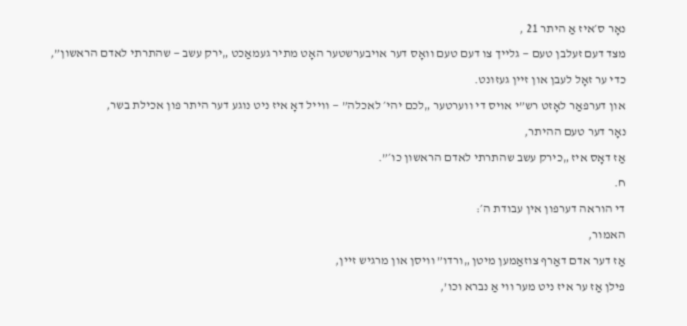נאָר ס׳איז אַ היתר 21 ,
מצד דעם זעלבן טעם — גלייך צו דעם טעם וואָס דער אויבערשטער האָט מתיר געמאַכט „ירק עשב — שהתרתי לאדם הראשון”,
כדי ער זאָל לעבן און זיין געזונט.
און דערפאַר לאָזט רש”י אויס די ווערטער „לכם יהי׳ לאכלה” — ווייל דאָ איז ניט נוגע דער היתר פון אכילת בשר,
נאָר דער טעם ההיתר,
אַז דאָס איז „כירק עשב שהתרתי לאדם הראשון כו׳”.
ח.
די הוראה דערפון אין עבודת ה׳:
האמור,
אַז דער אדם דאַרף צוזאַמען מיטן „ורדו” וויסן און מרגיש זיין,
פילן אַז ער איז ניט מער ווי אַ נברא וכו’,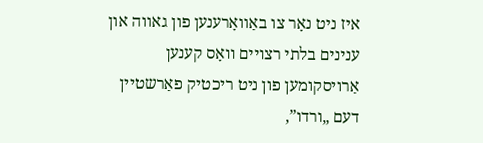איז ניט נאָר צו באַוואָרענען פון גאווה און ענינים בלתי רצויים וואָס קענען אַרויסקומען פון ניט ריכטיק פאַרשטיין דעם „ורדו”,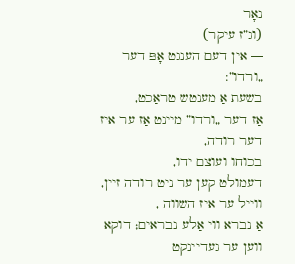נאָר
(וג”ז עיקר)
— אין דעם הענגט אָפּ דער „ורדו”:
בשעת אַ מענטש טראַכט,
אַז דער „ורדו” מיינט אַז ער איז דער רודה,
בכוחו ועוצם ידו,
דעמולט קען ער ניט רודה זיין,
ווייל ער איז השווה ,
אַ נברא ווי אַלע נבראים; דוקא ווען ער געדיינקט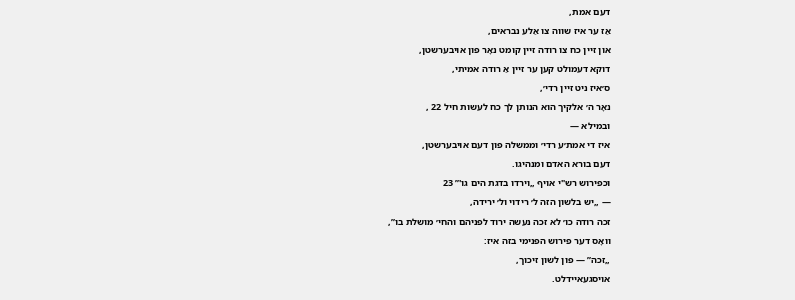דעם אמת,
אַז ער איז שווה צו אַלע נבראים,
און זיין כח צו רודה זיין קומט נאָר פון אויבערשטן,
דוקא דעמולט קען ער זיין אַ רודה אמיתי,
ס׳איז ניט זיין רדי׳,
נאָר ה׳ אלקיך הוא הנותן לך כח לעשות חיל 22 ,
ובמילא —
איז די אמת׳ע רדי׳ וממשלה פון דעם אויבערשטן,
דעם בורא האדם ומנהיגו.
וכפירוש רש"י אויף „וירדו בדגת הים גו'” 23
— „יש בלשון הזה ל׳ רידוי ול׳ ירידה,
זכה רודה כו׳ לא זכה נעשה ירוד לפניהם והחי׳ מושלת בו”,
וואָס דער פירוש הפנימי בזה איז:
„זכה” — פון לשון זיכוך,
אויסגעאיידלט.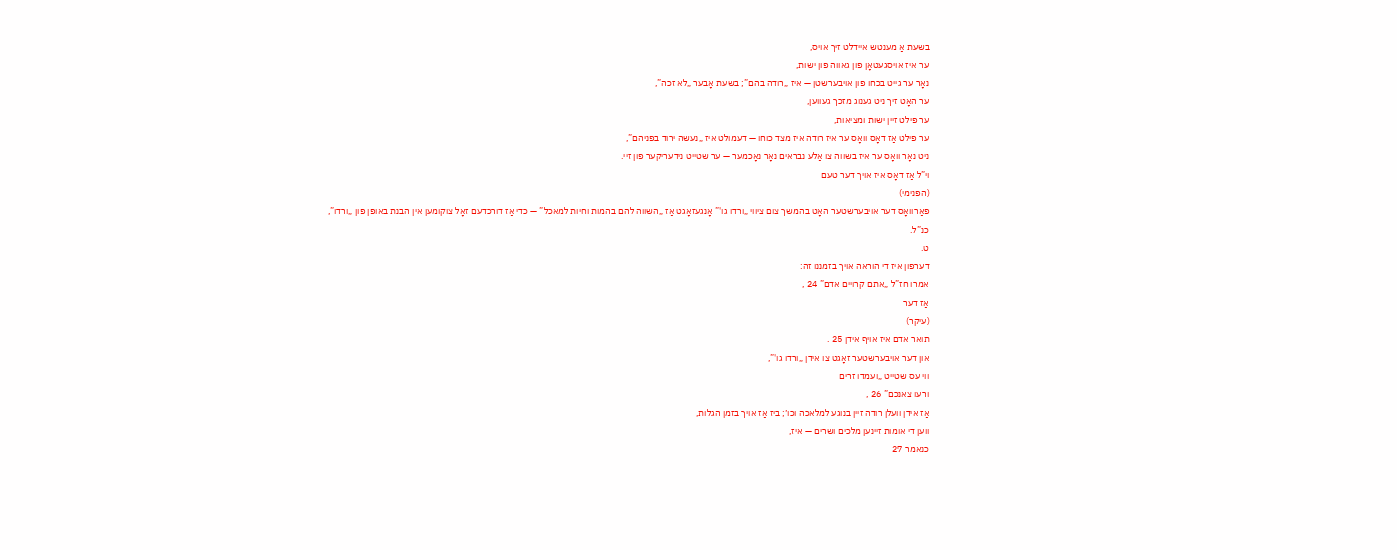בשעת אַ מענטש איידלט זיך אויס,
ער איז אויסגעטאָן פון גאווה פון ישות,
נאָר ער גייט בכחו פון אויבערשטן — איז „רודה בהם”; בשעת אָבער „לא זכה”,
ער האָט זיך ניט גענוג מזכך געווען,
ער פילט זיין ישות ומציאות,
ער פילט אַז דאָס וואָס ער איז רודה איז מצד כוחו — דעמולט איז „נעשה ירוד בפניהם”,
ניט נאָר וואָס ער איז בשווה צו אַלע נבראים נאָר נאָכמער — ער שטייט נידעריקער פון זיי.
וי”ל אַז דאָס איז אויך דער טעם
(הפנימי)
פאַרוואָס דער אויבערשטער האָט בהמשך צום ציווי „ורדו גו'” אָנגעזאָגט אַז „השווה להם בהמות וחיות למאכל” — כדי אַז דורכדעם זאָל צוקומען אין הבנת באופן פון „ורדו”,
כנ”ל.
ט.
דערפון איז די הוראה אויך בזמננו זה:
אמרו חז”ל „אתם קרויים אדם” 24 ,
אַז דער
(עיקר)
תואר אדם איז אויף אידן 25 .
און דער אויבערשטער זאָגט צו אידן „ורדו גו'”,
ווי עס שטייט „ועמדו זרים
ורעו צאנכם” 26 ,
אַז אידן וועלן רודה זיין בנוגע למלאכה וכו׳; ביז אַז אויך בזמן הגלות,
ווען די אומות זיינען מלכים ושרים — איז,
כנאמר 27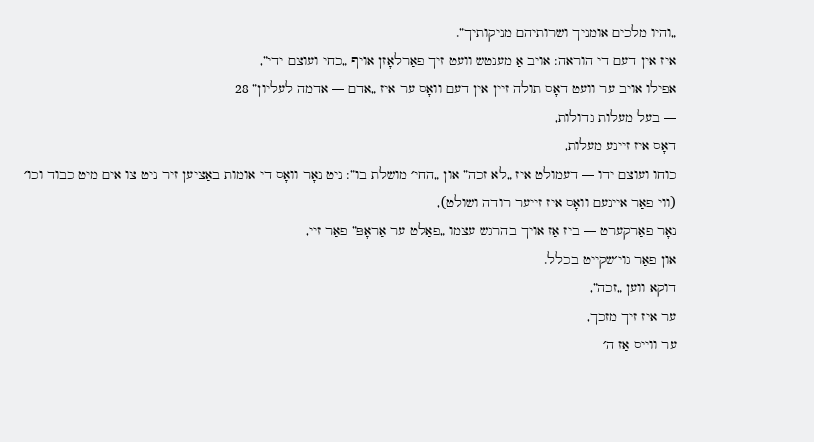„והיו מלכים אומניך ושרותיהם מניקותיך”.
איז אין דעם די הוראה: אויב אַ מענטש וועט זיך פאַרלאָזן אויף „כחי ועוצם ידי”,
אפילו אויב ער וועט דאָס תולה זיין אין דעם וואָס ער איז „אדם — אדמה לעליון” 28
— בעל מעלות גדולות,
דאָס איז זיינע מעלות,
כוחו ועוצם ידו — דעמולט איז „לא זכה” און „החי׳ מושלת בו”: ניט נאָר וואָס די אומות באַציען זיר ניט צו אים מיט כבוד וכו׳
(ווי פאַר איינעם וואָס איז זייער רודה ושולט),
נאָר פאַרקערט — ביז אַז אויך בהרגש עצמו „פאַלט ער אַראָפּ” פאַר זיי,
און פאַר גוי׳שקייט בכלל.
דוקא ווען „זכה”,
ער איז זיך מזכך,
ער ווייס אַז ה׳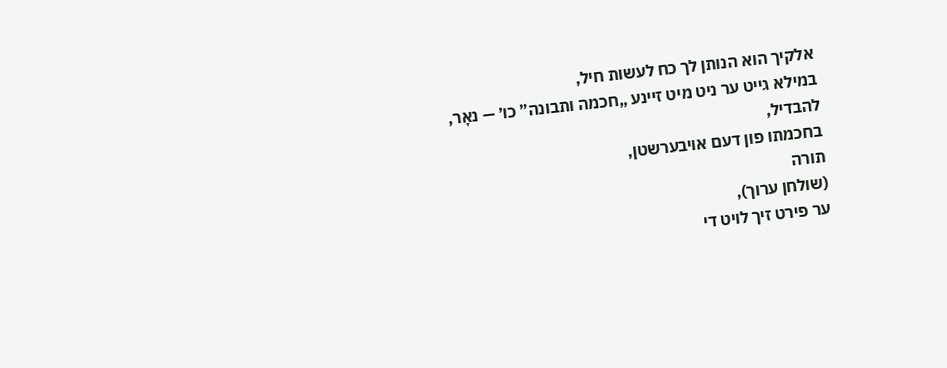אלקיך הוא הנותן לך כח לעשות חיל,
במילא גייט ער ניט מיט זיינע „חכמה ותבונה” כו׳ — נאָר,
להבדיל,
בחכמתו פון דעם אויבערשטן,
תורה
(שולחן ערוך),
ער פירט זיך לויט די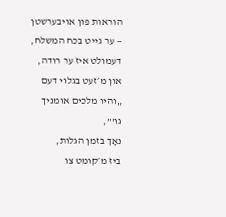הוראות פון אויבערשטן — ער גייט בכח המשלח,
דעמולט איז ער רודה,
און מ׳זעט בגלוי דעם „והיו מלכים אומניך גו'”,
נאָך בזמן הגלות,
ביז מ׳קומט צו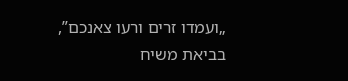„ועמדו זרים ורעו צאנכם”,
בביאת משיח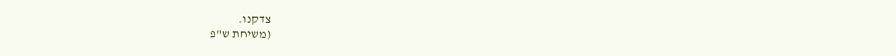צדקנו.
(משיחת ש"פ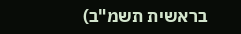בראשית תשמ"ב)